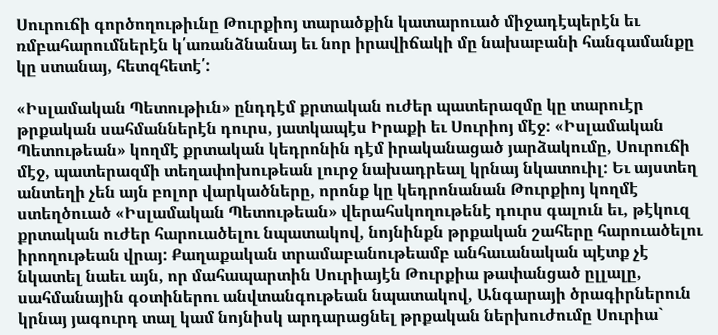Սուրուճի գործողութիւնը Թուրքիոյ տարածքին կատարուած միջադէպերէն եւ ռմբահարումներէն կ՛առանձնանայ եւ նոր իրավիճակի մը նախաբանի հանգամանքը կը ստանայ, հետզհետէ՛:

«Իսլամական Պետութիւն» ընդդէմ քրտական ուժեր պատերազմը կը տարուէր թրքական սահմաններէն դուրս, յատկապէս Իրաքի եւ Սուրիոյ մէջ: «Իսլամական Պետութեան» կողմէ քրտական կեդրոնին դէմ իրականացած յարձակումը, Սուրուճի մէջ, պատերազմի տեղափոխութեան լուրջ նախադրեալ կրնայ նկատուիլ: Եւ այստեղ անտեղի չեն այն բոլոր վարկածները, որոնք կը կեդրոնանան Թուրքիոյ կողմէ ստեղծուած «Իսլամական Պետութեան» վերահսկողութենէ դուրս գալուն եւ, թէկուզ քրտական ուժեր հարուածելու նպատակով, նոյնինքն թրքական շահերը հարուածելու իրողութեան վրայ: Քաղաքական տրամաբանութեամբ անհաւանական պէտք չէ նկատել նաեւ այն, որ մահապարտին Սուրիայէն Թուրքիա թափանցած ըլլալը, սահմանային գօտիներու անվտանգութեան նպատակով, Անգարայի ծրագիրներուն կրնայ յագուրդ տալ կամ նոյնիսկ արդարացնել թրքական ներխուժումը Սուրիա`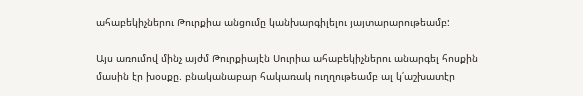ահաբեկիչներու Թուրքիա անցումը կանխարգիլելու յայտարարութեամբ:

Այս առումով մինչ այժմ Թուրքիայէն Սուրիա ահաբեկիչներու անարգել հոսքին մասին էր խօսքը. բնականաբար հակառակ ուղղութեամբ ալ կ՛աշխատէր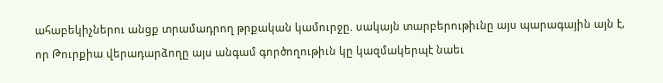ահաբեկիչներու անցք տրամադրող թրքական կամուրջը. սակայն տարբերութիւնը այս պարագային այն է, որ Թուրքիա վերադարձողը այս անգամ գործողութիւն կը կազմակերպէ նաեւ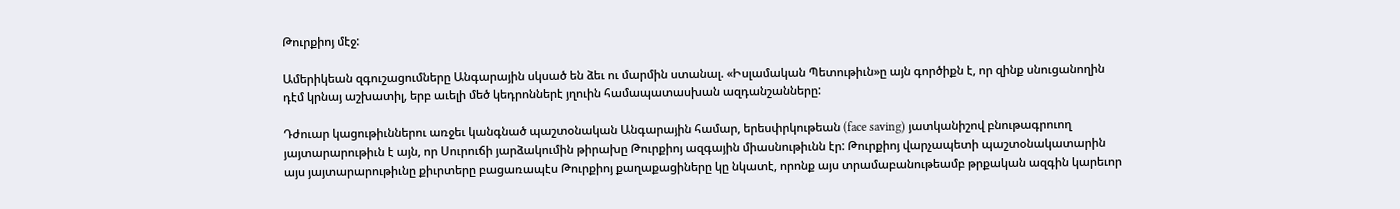Թուրքիոյ մէջ:

Ամերիկեան զգուշացումները Անգարային սկսած են ձեւ ու մարմին ստանալ. «Իսլամական Պետութիւն»ը այն գործիքն է, որ զինք սնուցանողին դէմ կրնայ աշխատիլ, երբ աւելի մեծ կեդրոններէ յղուին համապատասխան ազդանշանները:

Դժուար կացութիւններու առջեւ կանգնած պաշտօնական Անգարային համար, երեսփրկութեան (face saving) յատկանիշով բնութագրուող յայտարարութիւն է այն, որ Սուրուճի յարձակումին թիրախը Թուրքիոյ ազգային միասնութիւնն էր: Թուրքիոյ վարչապետի պաշտօնակատարին այս յայտարարութիւնը քիւրտերը բացառապէս Թուրքիոյ քաղաքացիները կը նկատէ, որոնք այս տրամաբանութեամբ թրքական ազգին կարեւոր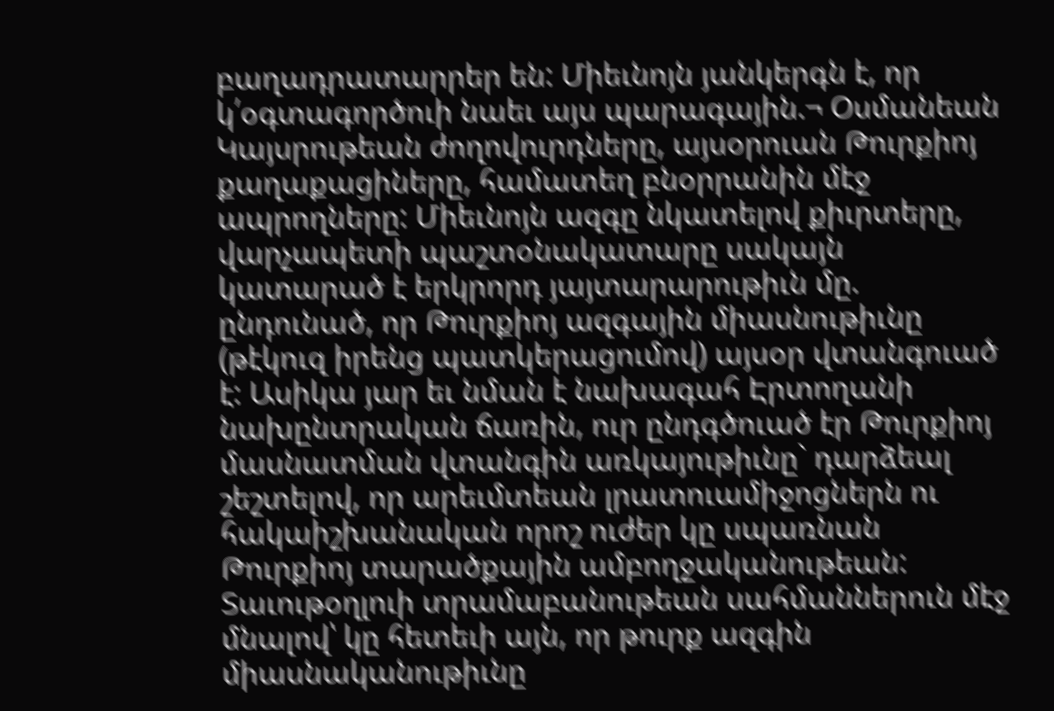բաղադրատարրեր են: Միեւնոյն յանկերգն է, որ կ՛օգտագործուի նաեւ այս պարագային.¬ Օսմանեան Կայսրութեան ժողովուրդները, այսօրուան Թուրքիոյ քաղաքացիները, համատեղ բնօրրանին մէջ ապրողները: Միեւնոյն ազգը նկատելով քիւրտերը, վարչապետի պաշտօնակատարը սակայն կատարած է երկրորդ յայտարարութիւն մը. ընդունած, որ Թուրքիոյ ազգային միասնութիւնը (թէկուզ իրենց պատկերացումով) այսօր վտանգուած է: Ասիկա յար եւ նման է նախագահ Էրտողանի նախընտրական ճառին, ուր ընդգծուած էր Թուրքիոյ մասնատման վտանգին առկայութիւնը` դարձեալ շեշտելով, որ արեւմտեան լրատուամիջոցներն ու հակաիշխանական որոշ ուժեր կը սպառնան Թուրքիոյ տարածքային ամբողջականութեան: Տաւութօղլուի տրամաբանութեան սահմաններուն մէջ մնալով՝ կը հետեւի այն, որ թուրք ազգին միասնականութիւնը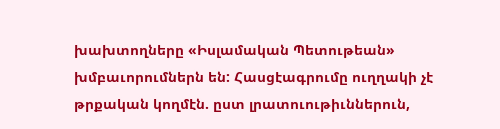խախտողները «Իսլամական Պետութեան» խմբաւորումներն են: Հասցէագրումը ուղղակի չէ թրքական կողմէն. ըստ լրատուութիւններուն,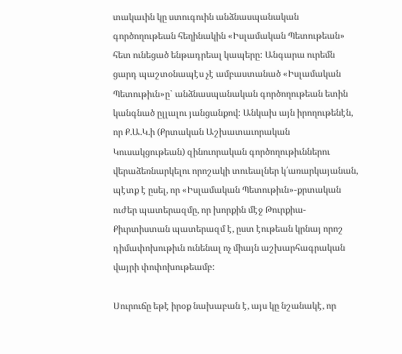տակաւին կը ստուգուին անձնասպանական գործողութեան հեղինակին «Իսլամական Պետութեան» հետ ունեցած ենթադրեալ կապերը: Անգարա ուրեմն ցարդ պաշտօնապէս չէ ամբաստանած «Իսլամական Պետութիւն»ը` անձնասպանական գործողութեան ետին կանգնած ըլլալու յանցանքով: Անկախ այն իրողութենէն, որ Ք.Ա.Կ.ի (Քրտական Աշխատաւորական Կուսակցութեան) զինուորական գործողութիւններու վերաձեռնարկելու որոշակի տուեալներ կ՛առարկայանան, պէտք է ըսել, որ «Իսլամական Պետութիւն»-քրտական ուժեր պատերազմը, որ խորքին մէջ Թուրքիա-Քիւրտիստան պատերազմ է, ըստ էութեան կրնայ որոշ դիմափոխութիւն ունենալ ոչ միայն աշխարհագրական վայրի փոփոխութեամբ:

Սուրուճը եթէ իրօք նախաբան է, այս կը նշանակէ, որ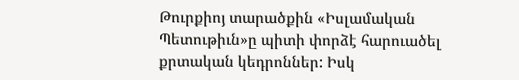Թուրքիոյ տարածքին «Իսլամական Պետութիւն»ը պիտի փորձէ հարուածել քրտական կեդրոններ: Իսկ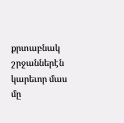քրտաբնակ շրջաններէն կարեւոր մաս մը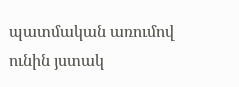պատմական առումով ունին յստակ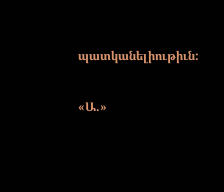պատկանելիութիւն:

«Ա.»